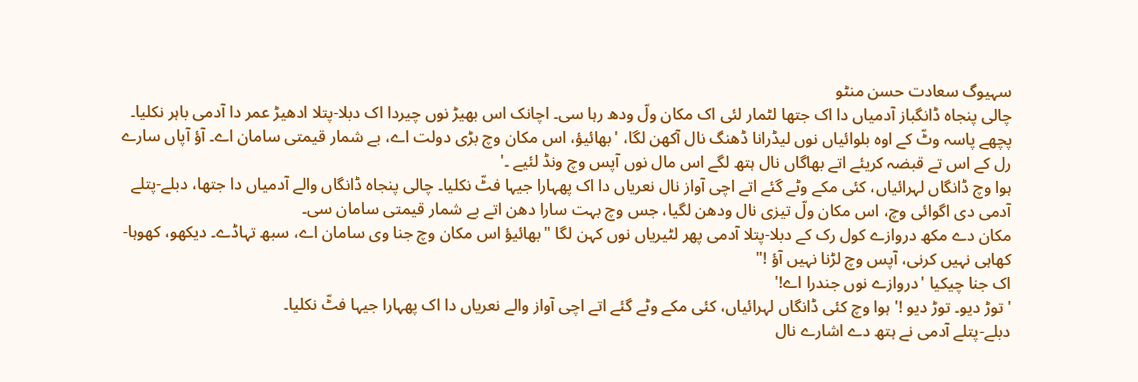سہیوگ سعادت حسن منٹو
چالی پنجاہ ڈانگباز آدمیاں دا اک جتھا لٹمار لئی اک مکان ولّ ودھ رہا سی۔ اچانک اس بھیڑ نوں چیردا اک دبلا-پتلا ادھیڑ عمر دا آدمی باہر نکلیا۔ پچھے پاسہ وٹّ کے اوہ بلوائیاں نوں لیڈرانا ڈھنگ نال آکھن لگا، 'بھائیؤ، اس مکان وچ بڑی دولت اے، بے شمار قیمتی سامان اے۔ آؤ آپاں سارے رل کے اس تے قبضہ کریئے اتے بھاگاں نال ہتھ لگے اس مال نوں آپس وچ ونڈ لئیے ۔'
ہوا وچ ڈانگاں لہرائیاں، کئی مکے وٹے گئے اتے اچی آواز نال نعریاں دا اک پھہارا جیہا فٹّ نکلیا۔ چالی پنجاہ ڈانگاں والے آدمیاں دا جتھا، دبلے-پتلے آدمی دی اگوائی وچ، اس مکان ولّ تیزی نال ودھن لگیا، جس وچ بہت سارا دھن اتے بے شمار قیمتی سامان سی۔
مکان دے مکھ دروازے کول رک کے دبلا-پتلا آدمی پھر لٹیریاں نوں کہن لگا "بھائیؤ اس مکان وچ جنا وی سامان اے، سبھ تہاڈے۔ دیکھو، کھوہا-کھاہی نہیں کرنی، آپس وچ لڑنا نہیں آؤ !"
اک جنا چیکیا 'دروازے نوں جندرا اے!'
'توڑ دیو۔ توڑ دیو !' ہوا وچ کئی ڈانگاں لہرائیاں، کئی مکے وٹے گئے اتے اچی آواز والے نعریاں دا اک پھہارا جیہا فٹّ نکلیا۔
دبلے-پتلے آدمی نے ہتھ دے اشارے نال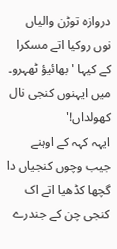دروازہ توڑن والیاں نوں روکیا اتے مسکرا کے کیہا 'بھائیؤ ٹھہرو۔ میں ایہنوں کنجی نال کھولداں!'
ایہہ کہہ کے اوہنے جیب وچوں کنجیاں دا گچھا کڈھیا اتے اک کنجی چن کے جندرے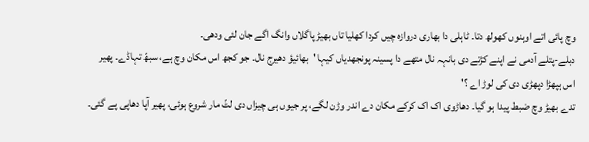وچ پائی اتے اوہنوں کھولھ دتا۔ ٹاہلی دا بھاری دروازہ چیں کردا کھلیا تاں بھیڑ پاگلاں وانگ اگے جان لئی ودھی۔
دبلے-پتلے آدمی نے اپنے کڑتے دی بانہہ نال متھے دا پسینہ پونجھدیاں کیہا 'بھائیؤ دھیرج نال۔ جو کجھ اس مکان وچ ہے، سبھّ تہاڈے۔ پھیر اس ہپھڑا دپھڑی دی کی لوڑ اے ؟'
تدے بھیڑ وچ ضبط پیدا ہو گیا۔ دھاڑوی اک اک کرکے مکان دے اندر وڑن لگے، پر جیوں ہی چیزاں دی لٹّ مار شروع ہوئی، پھیر آپا دھاپی پے گئی۔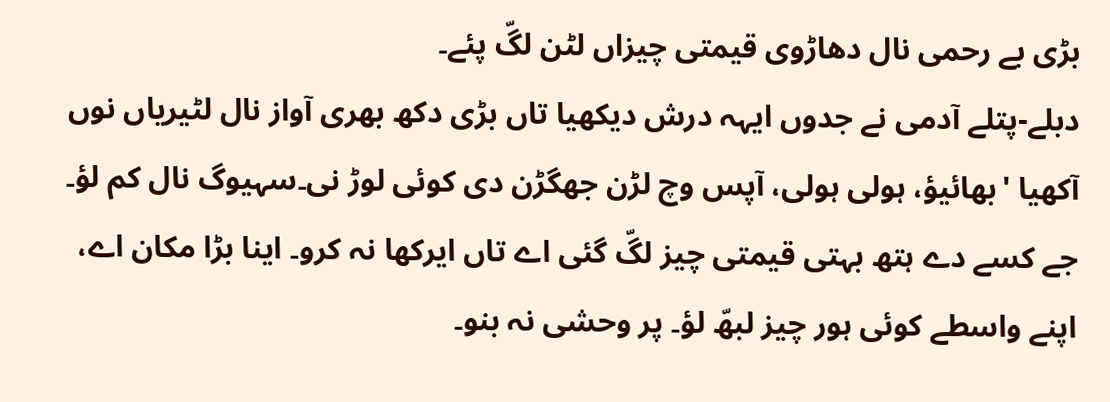بڑی بے رحمی نال دھاڑوی قیمتی چیزاں لٹن لگّ پئے۔
دبلے-پتلے آدمی نے جدوں ایہہ درش دیکھیا تاں بڑی دکھ بھری آواز نال لٹیریاں نوں آکھیا 'بھائیؤ، ہولی ہولی، آپس وچ لڑن جھگڑن دی کوئی لوڑ نی۔سہیوگ نال کم لؤ۔ جے کسے دے ہتھ بہتی قیمتی چیز لگّ گئی اے تاں ایرکھا نہ کرو۔ اینا بڑا مکان اے، اپنے واسطے کوئی ہور چیز لبھّ لؤ۔ پر وحشی نہ بنو۔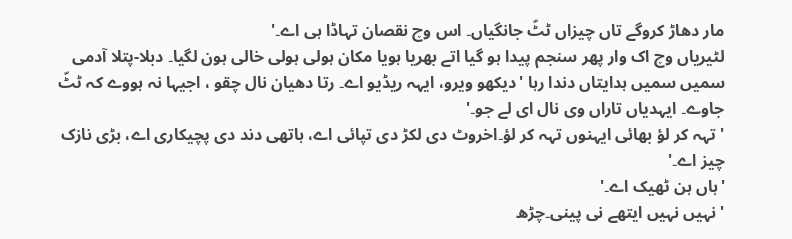مار دھاڑ کروگے تاں چیزاں ٹٹّ جانگیاں۔ اس وچ نقصان تہاڈا ہی اے۔'
لٹیریاں وچ اک وار پھر سنجم پیدا ہو گیا اتے بھریا ہویا مکان ہولی ہولی خالی ہون لگیا۔ دبلا-پتلا آدمی سمیں سمیں ہدایتاں دندا رہا 'دیکھو ویرو، ایہہ ریڈیو اے۔ رتا دھیان نال چقو ، اجیہا نہ ہووے کہ ٹٹّ جاوے۔ ایہدیاں تاراں وی نال ای لے جو۔'
'تہہ کر لؤ بھائی ایہنوں تہہ کر لؤ۔اخروٹ دی لکڑ دی تپائی اے، ہاتھی دند دی پچیکاری اے، بڑی نازک چیز اے۔'
'ہاں ہن ٹھیک اے۔'
'نہیں نہیں ایتھے نی پینی۔چڑھ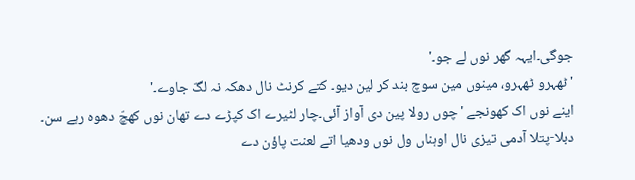جوگی۔ایہہ گھر نوں لے جو۔'
'ٹھہرو ٹھہرو، مینوں مین سوچ بند کر لین دیو۔ کتے کرنٹ نال دھکہ نہ لگّ جاوے۔'
اینے نوں اک کھونجے 'چوں رولا پین دی آواز آئی۔چار لٹیرے اک کپڑے دے تھان نوں کھچّ دھوہ رہے سن۔
دبلا-پتلا آدمی تیزی نال اوہناں ول نوں ودھیا اتے لعنت پاؤن دے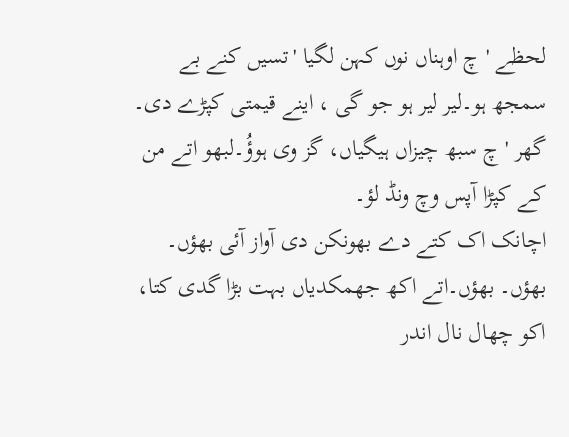لحظے 'چ اوہناں نوں کہن لگیا 'تسیں کنے بے سمجھ ہو۔لیر لیر ہو جو گی ، اینے قیمتی کپڑے دی۔ گھر 'چ سبھ چیزاں ہیگیاں، گز وی ہوؤُ۔لبھو اتے من کے کپڑا آپس وچ ونڈ لؤ۔
اچانک اک کتے دے بھونکن دی آواز آئی بھؤں۔ بھؤں۔ بھؤں۔اتے اکھ جھمکدیاں بہت بڑا گدی کتا، اکو چھال نال اندر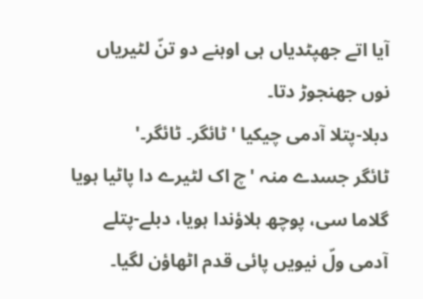آیا اتے جھپٹدیاں ہی اوہنے دو تنّ لٹیریاں نوں جھنجوڑ دتا۔
دبلا-پتلا آدمی چیکیا 'ٹائگر۔ ٹائگر۔'
ٹائگر جسدے منہ 'چ اک لٹیرے دا پاٹیا ہویا گلاما سی، پوچھ ہلاؤندا ہویا، دبلے-پتلے آدمی ولّ نیویں پائی قدم اٹھاؤن لگیا۔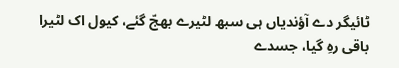ٹائیگر دے آؤندیاں ہی سبھ لٹیرے بھجّ گئے، کیول اک لٹیرا باقی رہِ گیا، جسدے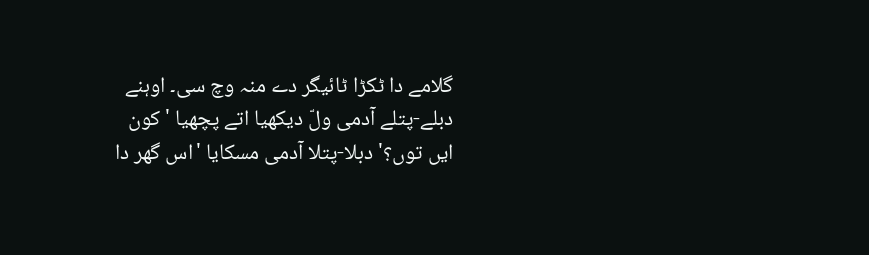گلامے دا ٹکڑا ٹائیگر دے منہ وچ سی۔ اوہنے دبلے-پتلے آدمی ولّ دیکھیا اتے پچھیا 'کون ایں توں؟' دبلا-پتلا آدمی مسکایا 'اس گھر دا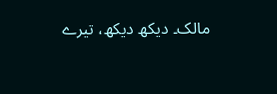مالک۔ دیکھ دیکھ، تیرے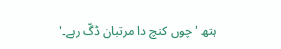ہتھ 'چوں کنچ دا مرتبان ڈگّ رہے۔'